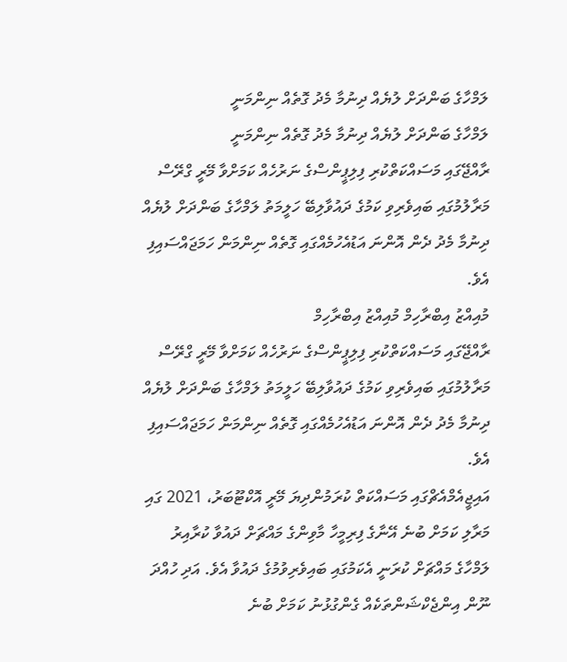ލަމްހާގެ ބަންދަށް ލުޔެއް ދިނުމާ މެދު ގޮތެއް ނިންމަނީ
ލަމްހާގެ ބަންދަށް ލުޔެއް ދިނުމާ މެދު ގޮތެއް ނިންމަނީ
ރާއްޖޭގައި މަސައްކަތްކުރި ފިލިޕީންސްގެ ނަރުހެއް ކަމަށްވާ މޭރީ ގްރޭސް މަރާލުމުގައި ބައިވެރިވި ކަމުގެ ދައުވާލިބޭ ހަލީމަތު ލަމްހާގެ ބަންދަށް ލުޔެއް ދިނުމާ މެދު ދެން އޮންނަ އަޑުއެހުމެއްގައި ގޮތެއް ނިންމަން ހަމަޖައްސައިފި އެވެ.
މުއިއްޒު އިބްރާހިމް މުއިއްޒު އިބްރާހިމް
ރާއްޖޭގައި މަސައްކަތްކުރި ފިލިޕީންސްގެ ނަރުހެއް ކަމަށްވާ މޭރީ ގްރޭސް މަރާލުމުގައި ބައިވެރިވި ކަމުގެ ދައުވާލިބޭ ހަލީމަތު ލަމްހާގެ ބަންދަށް ލުޔެއް ދިނުމާ މެދު ދެން އޮންނަ އަޑުއެހުމެއްގައި ގޮތެއް ނިންމަން ހަމަޖައްސައިފި އެވެ.
އައިޖީއެމްއެޗްގައި މަސައްކަތް ކުރަމުންދިޔަ މޭރީ އޮކްޓޫބަރު، 2021 ގައި މަރާލި ކަމަށް ބުނެ އޭނާގެ ފިރިމީހާ މާވިންގެ މައްޗަށް ދައުވާ ކުރާއިރު ލަމްހާގެ މައްޗަށް ކުރަނީ އެކަމުގައި ބައިވެރިވުމުގެ ދައުވާ އެވެ. އަދި ހުއްދަ ނޫން އިންޖެކްޝަންތަކެއް ގެންގުޅުނު ކަމަށް ބުނެ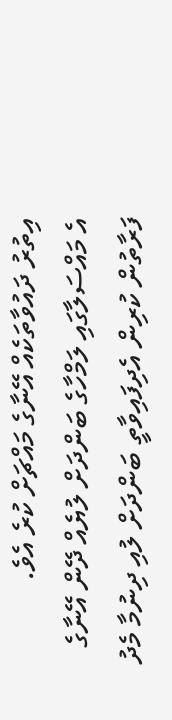އިތުރު ދައުވާތަކެއް އޭނާގެ މައްޗަށް ކުރެ އެވެ.
އެ މައްސަލާގައި ލަމްހާގެ ބަންދަށް ލުޔެއް ދޭން އޭނާގެ ފަރާތުން ކުރިން އެދިފައިވާތީ ބަންދަށް ލުއި ދިނުމާ މެދު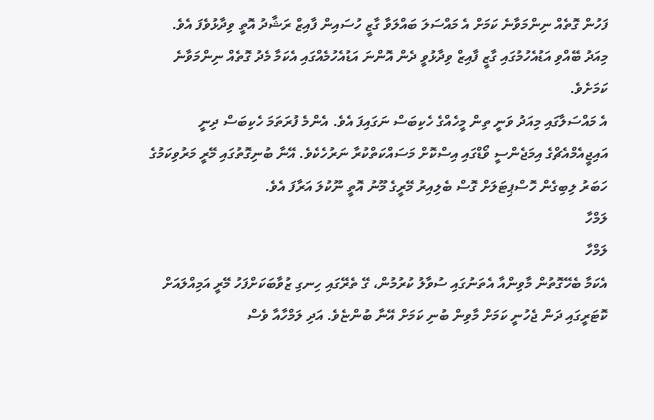ފަހުން ގޮތެއް ނިންމަވާނެ ކަމަށް އެ މައްސަލަ ބައްލަވާ ގާޒީ ހުސައިން ފާއިޒް ރަޝާދު އޮތީ ވިދާޅުވެފަ އެވެ.
މިއަދު ބޭއްވި އަޑުއެހުމުގައި ގާޒީ ފާއިޒް ވިދާޅުވީ ދެން އޮންނަ އަޑުއެހުމެއްގައި އެކަމާ މެދު ގޮތެއް ނިންމަވާނެ ކަމަށެވެ.
އެ މައްސަލާގައި މިއަދު ވަނީ ތިން މީހެއްގެ ހެކިބަސް ނަގައިފަ އެވެ. އެންމެ ފުރަތަމަ ހެކިބަސް ދިނީ އައިޖީއެމްއެޗްގެ އިމަޖެންސީ ވޯޑްގައި އިސްކޮށް މަސައްކަތްކުރާ ނަރުހެކެވެ. އޭނާ ބުނިގޮތުގައި މޭރީ މަރުވިކަމުގެ ހަބަރު ލިބިގެން ހޮސްޕިޓަލަށް ގޮސް ބެލިއިރު މޭރީގެ މޫނު އޮތީ ނޫކުލަ އަރާފަ އެވެ.
ލަމްހާ
ލަމްހާ
އެކަމާ ބެހޭގޮތުން މާވިންއާ އެތަނުގައި ސުވާލު ކުރުމުން، ގޭ ތެރޭގައި ހިނގި ޒުވާބަކަށްފަހު މޭރީ އަމިއްލައަށް ކޮޓަރީގައި ދަން ޖެހުނީ ކަމަށް މާވިން ބުނި ކަމަށް އޭނާ ބުންޏެވެ. އަދި ލަމްހާއާ ވެސް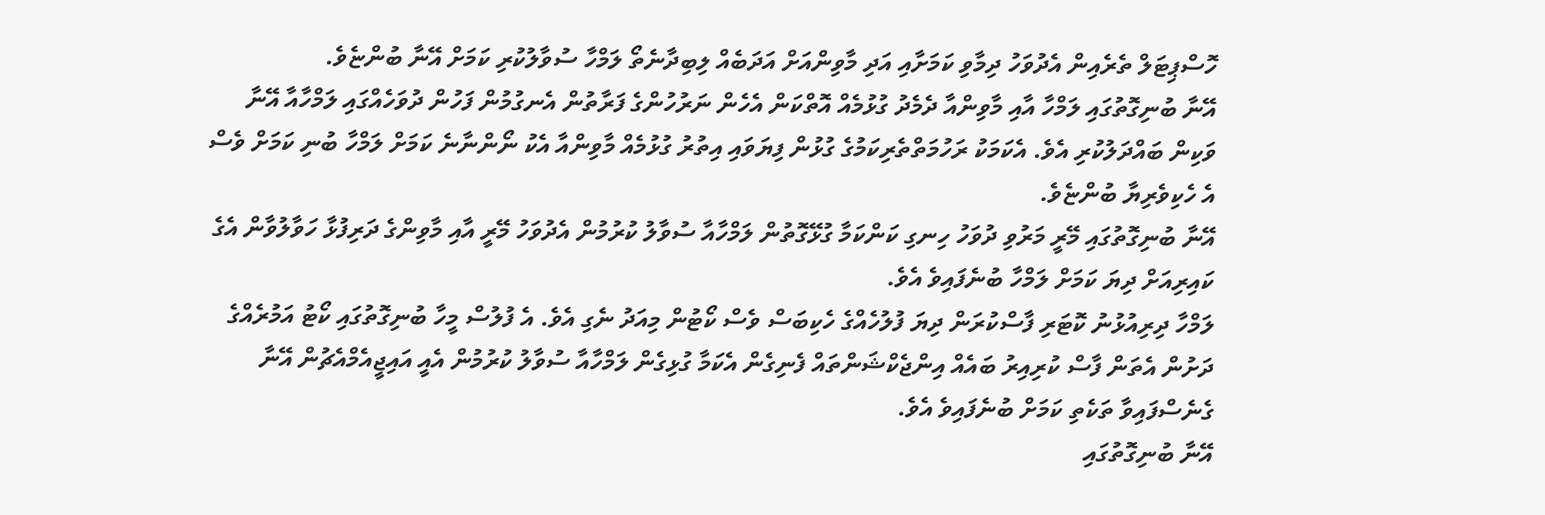ހޮސްޕިޓަލް ތެރެއިން އެދުވަހު ދިމާވި ކަމަށާއި އަދި މާވިންއަށް އަދަބެއް ލިބިދާނެތޯ ލަމްހާ ސުވާލުކުރި ކަމަށް އޭނާ ބުންޏެވެ.
އޭނާ ބުނިގޮތުގައި ލަމްހާ އާއި މާވިންއާ ދެމެދު ގުޅުމެއް އޮތްކަން އެހެން ނަރުހުންގެ ފަރާތުން އެނގުމުން ފަހުން ދުވަހެއްގައި ލަމްހާއާ އޭނާ ވަކިން ބައްދަލުކުރި އެވެ. އެކަމަކު ރަހުމަތްތެރިކަމުގެ ގުޅުން ފިޔަވައި އިތުރު ގުޅުމެއް މާވިންއާ އެކު ނޯންނާނެ ކަމަށް ލަމްހާ ބުނި ކަމަށް ވެސް އެ ހެކިވެރިޔާ ބުންޏެވެ.
އޭނާ ބުނިގޮތުގައި މޭރީ މަރުވި ދުވަހު ހިނގި ކަންކަމާ ގުޅޭގޮތުން ލަމްހާއާ ސުވާލު ކުރުމުން އެދުވަހު މޭރީ އާއި މާވިންގެ ދަރިފުޅާ ހަވާލުވާން އެގެ ކައިރިއަށް ދިޔަ ކަމަށް ލަމްހާ ބުނެފައިވެ އެވެ.
ލަމްހާ ދިރިއުޅުނު ކޮޓަރި ފާސްކުރަން ދިޔަ ފުލުހެއްގެ ހެކިބަސް ވެސް ކޯޓުން މިއަދު ނެގި އެވެ. އެ ފުލުސް މީހާ ބުނިގޮތުގައި ކޯޓު އަމުރެއްގެ ދަށުން އެތަން ފާސް ކުރިއިރު ބައެއް އިންޖެކްޝަންތައް ފެނިގެން އެކަމާ ގުޅިގެން ލަމްހާއާ ސުވާލު ކުރުމުން އެއީ އައިޖީއެމްއެޗުން އޭނާ ގެނެސްފައިވާ ތަކެތި ކަމަށް ބުނެފައިވެ އެވެ.
އޭނާ ބުނިގޮތުގައި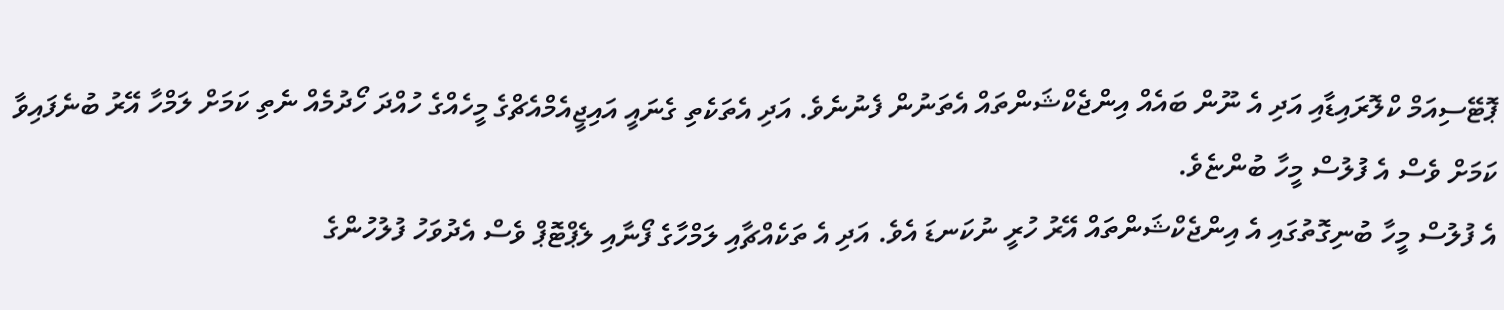ޕޮޓޭސިއަމް ކްލޮރައިޑާއި އަދި އެ ނޫން ބައެއް އިންޖެކްޝަންތައް އެތަނުން ފެނުނެވެ. އަދި އެތަކެތި ގެނައީ އައިޖީއެމްއެޗްގެ މީހެއްގެ ހުއްދަ ހޯދުމެއް ނެތި ކަމަށް ލަމްހާ އޭރު ބުނެފައިވާ ކަމަށް ވެސް އެ ފުލުސް މީހާ ބުންޏެވެ.
އެ ފުލުސް މީހާ ބުނިގޮތުގައި އެ އިންޖެކްޝަންތައް އޭރު ހުރީ ނުކަނޑަ އެވެ. އަދި އެ ތަކެއްޗާއި ލަމްހާގެ ފޯނާއި ލެޕްޓޮޕް ވެސް އެދުވަހު ފުލުހުންގެ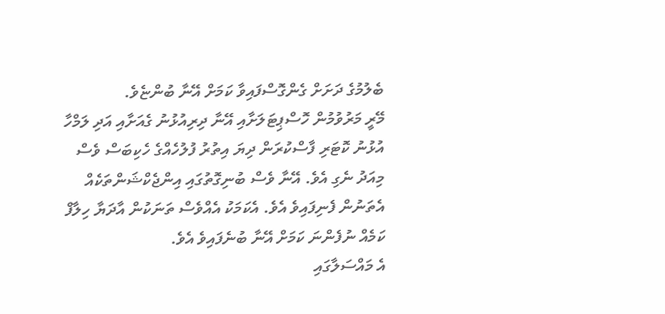ބެލުމުގެ ދަށަށް ގެންގޮސްފައިވާ ކަމަށް އޭނާ ބުންޏެވެ.
މޭރީ މަރުވުމުން ހޮސްޕިޓަލަށާއި އޭނާ ދިރިއުޅުނު ގެއަށާއި އަދި ލަމްހާ އުޅުނު ކޮޓަރި ފާސްކުރަން ދިޔަ އިތުރު ފުލުހެއްގެ ހެކިބަސް ވެސް މިއަދު ނެގި އެވެ. އޭނާ ވެސް ބުނިގޮތުގައި އިންޖެކްޝަންތަކެއް އެތަނުން ފެނިފައިވެ އެވެ. އެކަމަކު އެއްވެސް ތަނަކުން އާދަޔާ ހިލާފް ކަމެއް ނުފެންނަ ކަމަށް އޭނާ ބުނެފައިވެ އެވެ.
އެ މައްސަލާގައި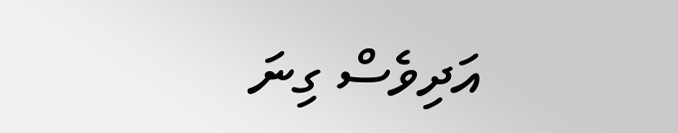އަދިވެސް ގިނަ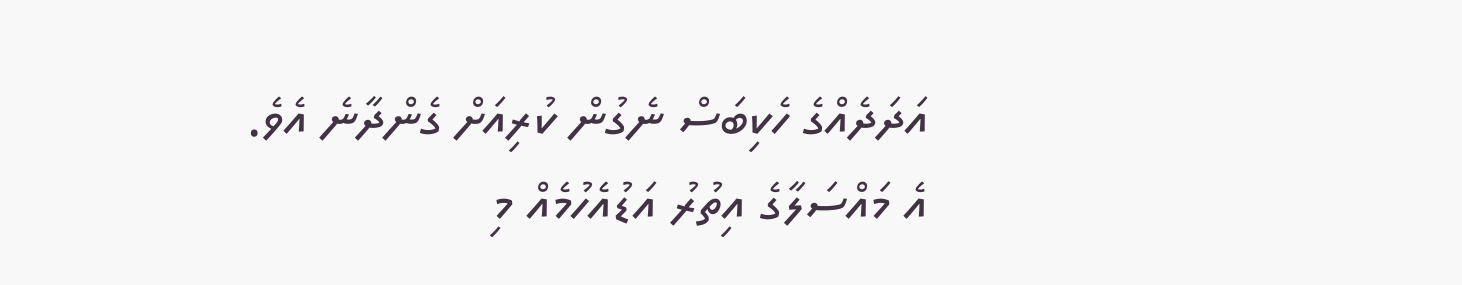އަދަދެއްގެ ހެކިބަސް ނެގުން ކުރިއަށް ގެންދާނެ އެވެ. އެ މައްސަލާގެ އިތުރު އަޑުއެހުމެއް މި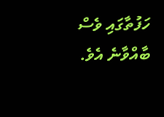ހަފުތާގައި ވެސް ބާއްވާނެ އެވެ.